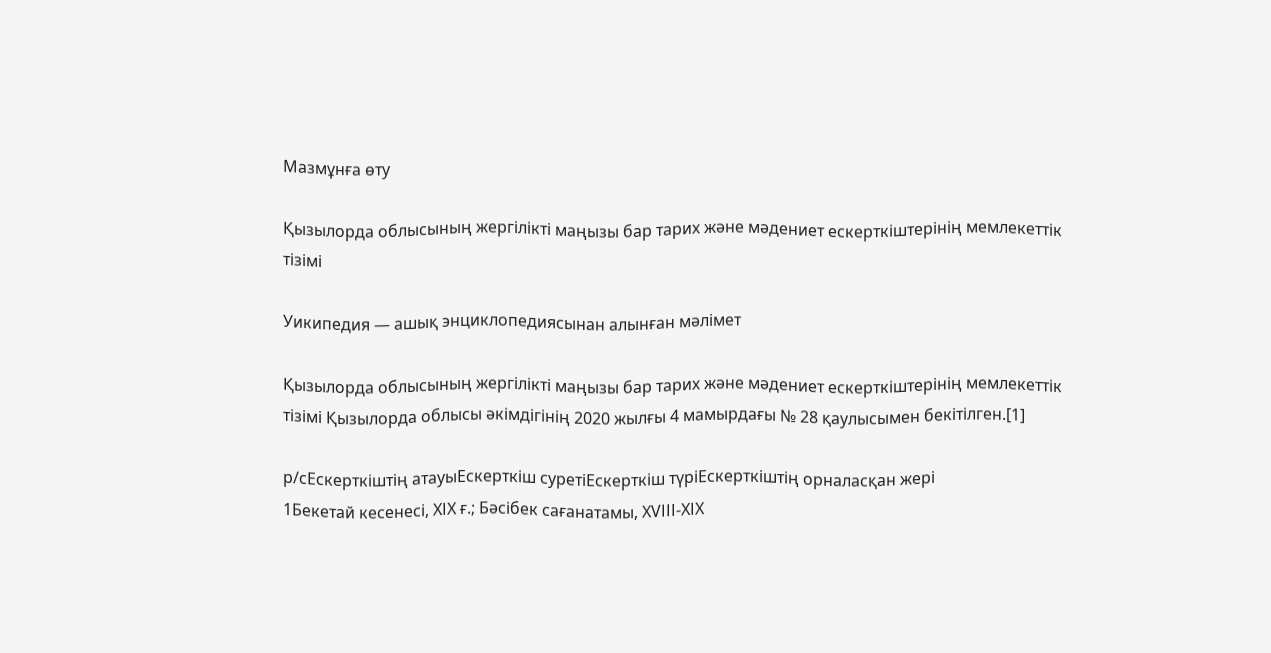Мазмұнға өту

Қызылорда облысының жергілікті маңызы бар тарих және мәдениет ескерткіштерінің мемлекеттік тізімі

Уикипедия — ашық энциклопедиясынан алынған мәлімет

Қызылорда облысының жергілікті маңызы бар тарих және мәдениет ескерткіштерінің мемлекеттік тізімі Қызылорда облысы әкімдігінің 2020 жылғы 4 мамырдағы № 28 қаулысымен бекітілген.[1]

р/сЕскерткіштің атауыЕскерткіш суретіЕскерткіш түріЕскерткіштің орналасқан жері
1Бекетай кесенесі, ХІХ ғ.; Бәсібек сағанатамы, ХVІІІ-ХІХ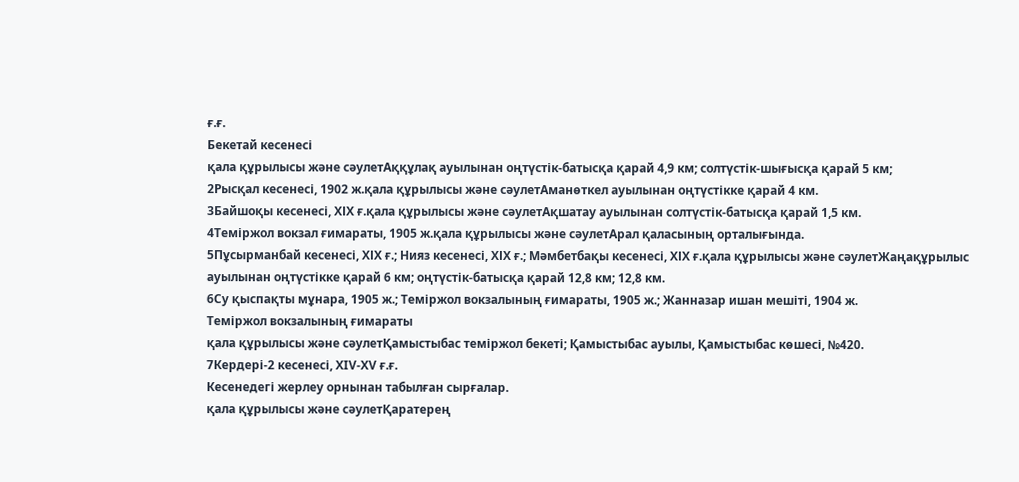ғ.ғ.
Бекетай кесенесі
қала құрылысы және сәулетАққұлақ ауылынан оңтүстік-батысқа қарай 4,9 км; солтүстік-шығысқа қарай 5 км;
2Рысқал кесенесі, 1902 ж.қала құрылысы және сәулетАманөткел ауылынан оңтүстікке қарай 4 км.
3Байшоқы кесенесі, ХІХ ғ.қала құрылысы және сәулетАқшатау ауылынан солтүстік-батысқа қарай 1,5 км.
4Теміржол вокзал ғимараты, 1905 ж.қала құрылысы және сәулетАрал қаласының орталығында.
5Пұсырманбай кесенесі, ХІХ ғ.; Нияз кесенесі, ХІХ ғ.; Мәмбетбақы кесенесі, ХІХ ғ.қала құрылысы және сәулетЖаңақұрылыс ауылынан оңтүстікке қарай 6 км; оңтүстік-батысқа қарай 12,8 км; 12,8 км.
6Су қыспақты мұнара, 1905 ж.; Теміржол вокзалының ғимараты, 1905 ж.; Жанназар ишан мешіті, 1904 ж.
Теміржол вокзалының ғимараты
қала құрылысы және сәулетҚамыстыбас теміржол бекеті; Қамыстыбас ауылы, Қамыстыбас көшесі, №420.
7Кердері-2 кесенесі, ХIV-ХV ғ.ғ.
Кесенедегі жерлеу орнынан табылған сырғалар.
қала құрылысы және сәулетҚаратерең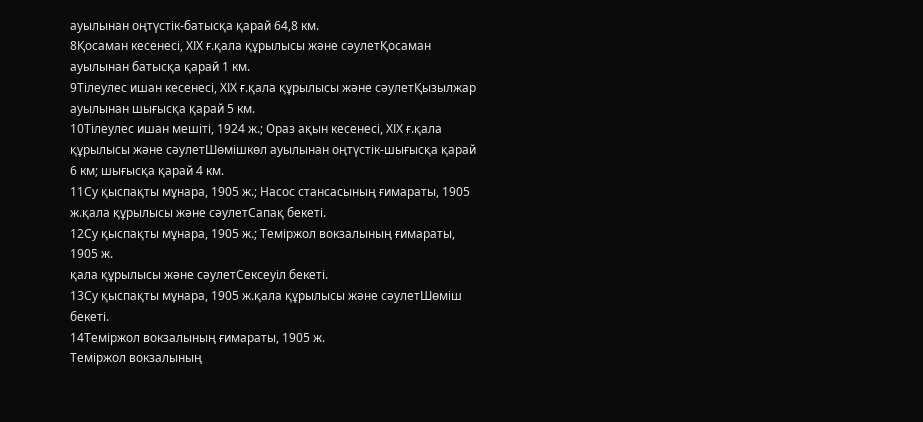ауылынан оңтүстік-батысқа қарай 64,8 км.
8Қосаман кесенесі, ХІХ ғ.қала құрылысы және сәулетҚосаман ауылынан батысқа қарай 1 км.
9Тілеулес ишан кесенесі, ХІХ ғ.қала құрылысы және сәулетҚызылжар ауылынан шығысқа қарай 5 км.
10Тілеулес ишан мешіті, 1924 ж.; Ораз ақын кесенесі, ХІХ ғ.қала құрылысы және сәулетШөмішкөл ауылынан оңтүстік-шығысқа қарай 6 км; шығысқа қарай 4 км.
11Су қыспақты мұнара, 1905 ж.; Насос стансасының ғимараты, 1905 ж.қала құрылысы және сәулетСапақ бекеті.
12Су қыспақты мұнара, 1905 ж.; Теміржол вокзалының ғимараты, 1905 ж.
қала құрылысы және сәулетСексеуіл бекеті.
13Су қыспақты мұнара, 1905 ж.қала құрылысы және сәулетШөміш бекеті.
14Теміржол вокзалының ғимараты, 1905 ж.
Теміржол вокзалының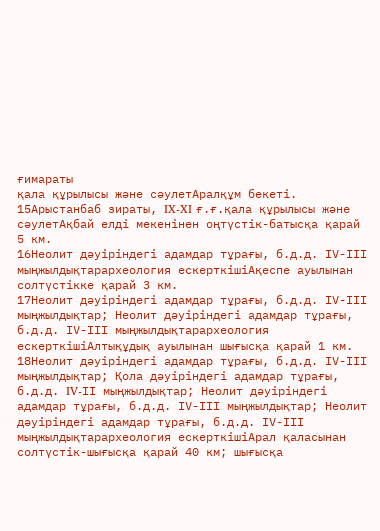ғимараты
қала құрылысы және сәулетАралқұм бекеті.
15Арыстанбаб зираты, IX-XI ғ.ғ.қала құрылысы және сәулетАқбай елді мекенінен оңтүстік-батысқа қарай 5 км.
16Неолит дәуіріндегі адамдар тұрағы, б.д.д. ІV-ІІІ мыңжылдықтарархеология ескерткішіАқеспе ауылынан солтүстікке қарай 3 км.
17Неолит дәуіріндегі адамдар тұрағы, б.д.д. ІV-ІІІ мыңжылдықтар; Неолит дәуіріндегі адамдар тұрағы, б.д.д. ІV-ІІІ мыңжылдықтарархеология ескерткішіАлтықұдық ауылынан шығысқа қарай 1 км.
18Неолит дәуіріндегі адамдар тұрағы, б.д.д. ІV-ІІІ мыңжылдықтар; Қола дәуіріндегі адамдар тұрағы, б.д.д. IV-ІІ мыңжылдықтар; Неолит дәуіріндегі адамдар тұрағы, б.д.д. ІV-ІІІ мыңжылдықтар; Неолит дәуіріндегі адамдар тұрағы, б.д.д. ІV-ІІІ мыңжылдықтарархеология ескерткішіАрал қаласынан солтүстік-шығысқа қарай 40 км; шығысқа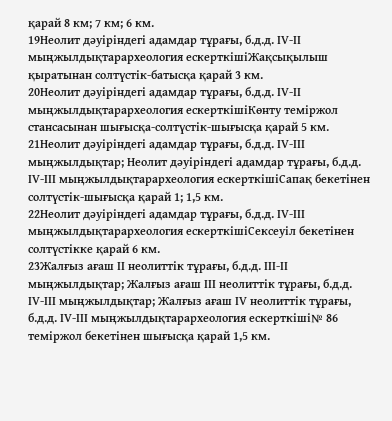қарай 8 км; 7 км; 6 км.
19Неолит дәуіріндегі адамдар тұрағы, б.д.д. ІV-ІІ мыңжылдықтарархеология ескерткішіЖақсықылыш қыратынан солтүстік-батысқа қарай 3 км.
20Неолит дәуіріндегі адамдар тұрағы, б.д.д. ІV-ІІ мыңжылдықтарархеология ескерткішіКөнту теміржол стансасынан шығысқа-солтүстік-шығысқа қарай 5 км.
21Неолит дәуіріндегі адамдар тұрағы, б.д.д. ІV-ІІІ мыңжылдықтар; Неолит дәуіріндегі адамдар тұрағы, б.д.д. ІV-ІІІ мыңжылдықтарархеология ескерткішіСапақ бекетінен солтүстік-шығысқа қарай 1; 1,5 км.
22Неолит дәуіріндегі адамдар тұрағы, б.д.д. ІV-ІІІ мыңжылдықтарархеология ескерткішіСексеуіл бекетінен солтүстікке қарай 6 км.
23Жалғыз ағаш ІІ неолиттік тұрағы, б.д.д. ІІІ-ІІ мыңжылдықтар; Жалғыз ағаш ІІІ неолиттік тұрағы, б.д.д. ІV-ІІІ мыңжылдықтар; Жалғыз ағаш ІV неолиттік тұрағы, б.д.д. ІV-ІІІ мыңжылдықтарархеология ескерткіші№ 86 теміржол бекетінен шығысқа қарай 1,5 км.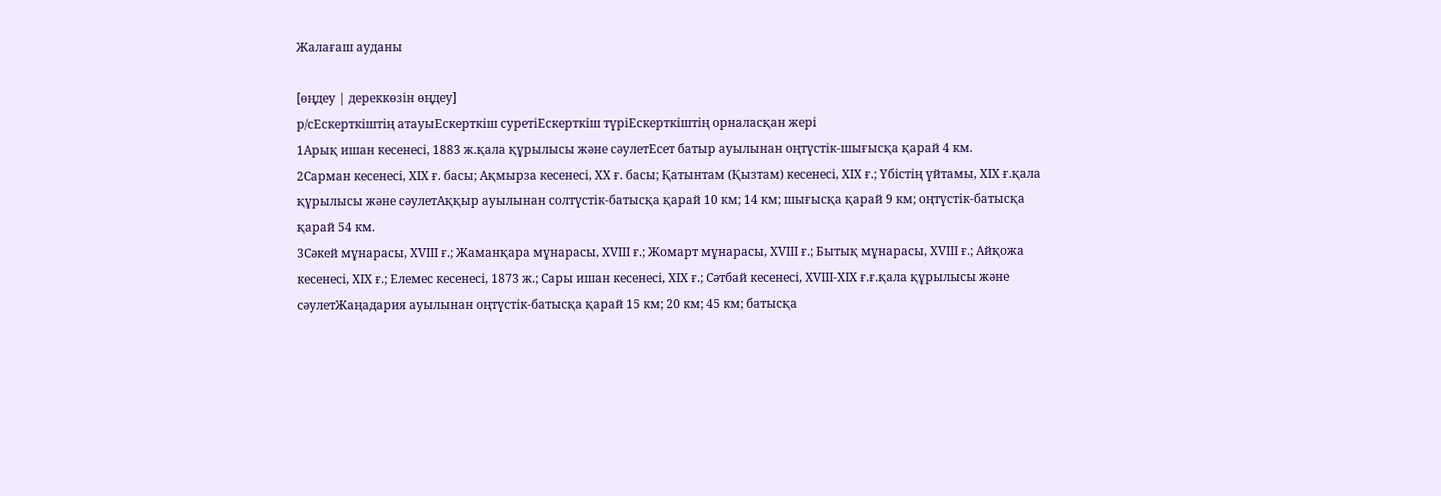Жалағаш ауданы

[өңдеу | дереккөзін өңдеу]
р/сЕскерткіштің атауыЕскерткіш суретіЕскерткіш түріЕскерткіштің орналасқан жері
1Арық ишан кесенесі, 1883 ж.қала құрылысы және сәулетЕсет батыр ауылынан оңтүстік-шығысқа қарай 4 км.
2Сарман кесенесі, ХІХ ғ. басы; Ақмырза кесенесі, ХХ ғ. басы; Қатынтам (Қызтам) кесенесі, ХІХ ғ.; Үбістің үйтамы, ХІХ ғ.қала құрылысы және сәулетАққыр ауылынан солтүстік-батысқа қарай 10 км; 14 км; шығысқа қарай 9 км; оңтүстік-батысқа қарай 54 км.
3Сәкей мұнарасы, ХVІІІ ғ.; Жаманқара мұнарасы, ХVІІІ ғ.; Жомарт мұнарасы, ХVІІІ ғ.; Бытық мұнарасы, ХVІІІ ғ.; Айқожа кесенесі, ХІХ ғ.; Елемес кесенесі, 1873 ж.; Сары ишан кесенесі, ХІХ ғ.; Сәтбай кесенесі, ХVІІІ-ХІХ ғ.ғ.қала құрылысы және сәулетЖаңадария ауылынан оңтүстік-батысқа қарай 15 км; 20 км; 45 км; батысқа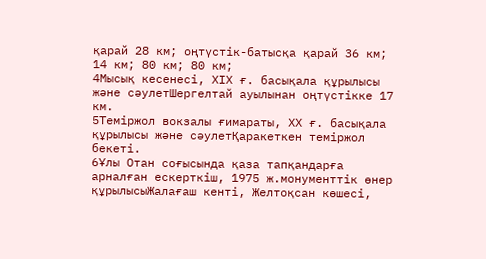қарай 28 км; оңтүстік-батысқа қарай 36 км; 14 км; 80 км; 80 км;
4Мысық кесенесі, ХІХ ғ. басықала құрылысы және сәулетШергелтай ауылынан оңтүстікке 17 км.
5Теміржол вокзалы ғимараты, ХХ ғ. басықала құрылысы және сәулетҚаракеткен теміржол бекеті.
6Ұлы Отан соғысында қаза тапқандарға арналған ескерткіш, 1975 ж.монументтік өнер құрылысыЖалағаш кенті, Желтоқсан көшесі,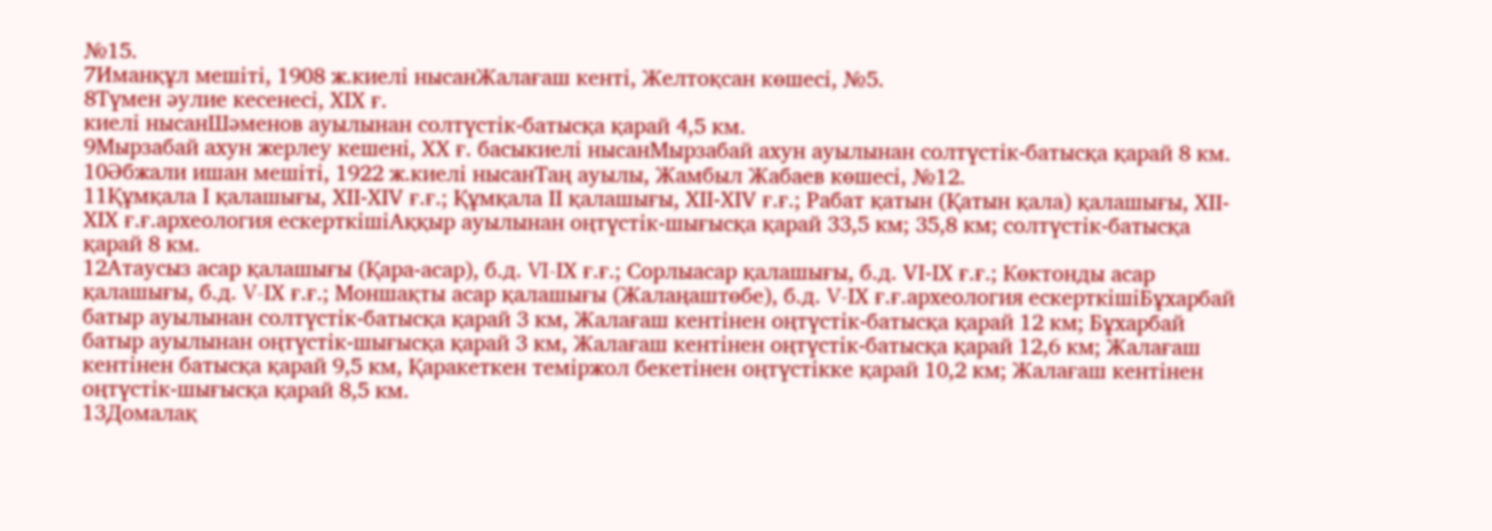№15.
7Иманқұл мешіті, 1908 ж.киелі нысанЖалағаш кенті, Желтоқсан көшесі, №5.
8Түмен әулие кесенесі, ХІХ ғ.
киелі нысанШәменов ауылынан солтүстік-батысқа қарай 4,5 км.
9Мырзабай ахун жерлеу кешені, ХХ ғ. басыкиелі нысанМырзабай ахун ауылынан солтүстік-батысқа қарай 8 км.
10Әбжали ишан мешіті, 1922 ж.киелі нысанТаң ауылы, Жамбыл Жабаев көшесі, №12.
11Құмқала І қалашығы, ХІІ-ХІV ғ.ғ.; Құмқала ІІ қалашығы, ХІІ-ХІV ғ.ғ.; Рабат қатын (Қатын қала) қалашығы, ХІІ-ХІХ ғ.ғ.археология ескерткішіАққыр ауылынан оңтүстік-шығысқа қарай 33,5 км; 35,8 км; солтүстік-батысқа қарай 8 км.
12Атаусыз асар қалашығы (Қара-асар), б.д. VI-ІХ ғ.ғ.; Сорлыасар қалашығы, б.д. VІ-ІХ ғ.ғ.; Көктонды асар қалашығы, б.д. V-ІХ ғ.ғ.; Моншақты асар қалашығы (Жалаңаштөбе), б.д. V-ІХ ғ.ғ.археология ескерткішіБұхарбай батыр ауылынан солтүстік-батысқа қарай 3 км, Жалағаш кентінен оңтүстік-батысқа қарай 12 км; Бұхарбай батыр ауылынан оңтүстік-шығысқа қарай 3 км, Жалағаш кентінен оңтүстік-батысқа қарай 12,6 км; Жалағаш кентінен батысқа қарай 9,5 км, Қаракеткен теміржол бекетінен оңтүстікке қарай 10,2 км; Жалағаш кентінен оңтүстік-шығысқа қарай 8,5 км.
13Домалақ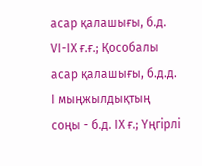асар қалашығы, б.д. VІ-ІХ ғ.ғ.; Қособалы асар қалашығы, б.д.д. І мыңжылдықтың соңы - б.д. ІХ ғ.; Үңгірлі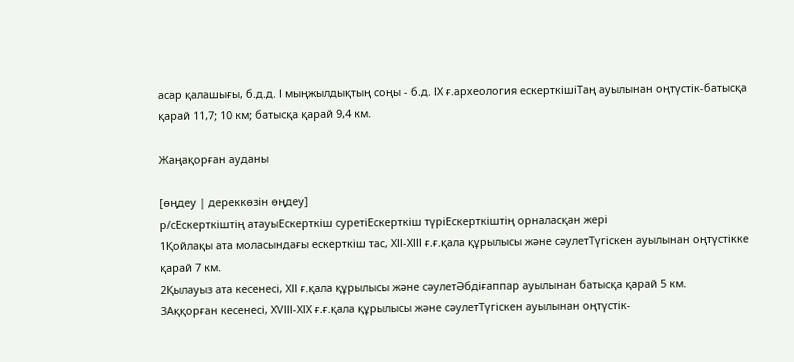асар қалашығы, б.д.д. І мыңжылдықтың соңы - б.д. ІХ ғ.археология ескерткішіТаң ауылынан оңтүстік-батысқа қарай 11,7; 10 км; батысқа қарай 9,4 км.

Жаңақорған ауданы

[өңдеу | дереккөзін өңдеу]
р/сЕскерткіштің атауыЕскерткіш суретіЕскерткіш түріЕскерткіштің орналасқан жері
1Қойлақы ата моласындағы ескерткіш тас, ХІІ-ХІІІ ғ.ғ.қала құрылысы және сәулетТүгіскен ауылынан оңтүстікке қарай 7 км.
2Қылауыз ата кесенесі, ХІІ ғ.қала құрылысы және сәулетӘбдіғаппар ауылынан батысқа қарай 5 км.
3Аққорған кесенесі, ХVІІІ-ХІХ ғ.ғ.қала құрылысы және сәулетТүгіскен ауылынан оңтүстік-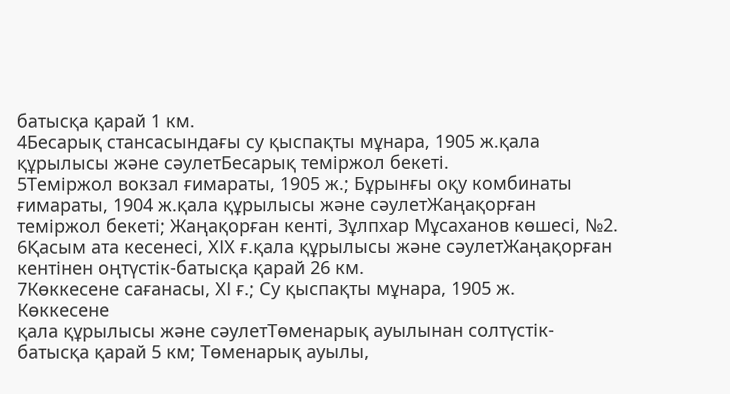батысқа қарай 1 км.
4Бесарық стансасындағы су қыспақты мұнара, 1905 ж.қала құрылысы және сәулетБесарық теміржол бекеті.
5Теміржол вокзал ғимараты, 1905 ж.; Бұрынғы оқу комбинаты ғимараты, 1904 ж.қала құрылысы және сәулетЖаңақорған теміржол бекеті; Жаңақорған кенті, Зұлпхар Мұсаханов көшесі, №2.
6Қасым ата кесенесі, ХІХ ғ.қала құрылысы және сәулетЖаңақорған кентінен оңтүстік-батысқа қарай 26 км.
7Көккесене сағанасы, ХІ ғ.; Су қыспақты мұнара, 1905 ж.
Көккесене
қала құрылысы және сәулетТөменарық ауылынан солтүстік-батысқа қарай 5 км; Төменарық ауылы,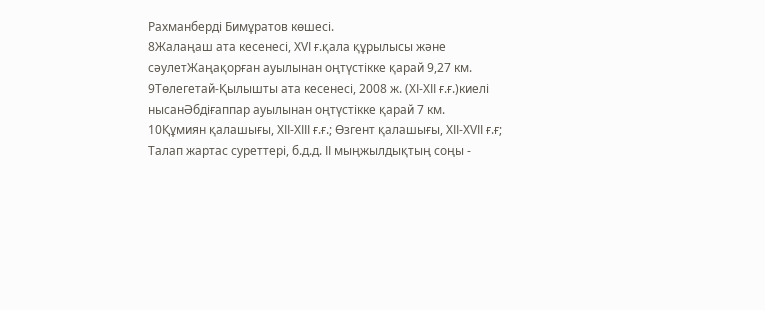Рахманберді Бимұратов көшесі.
8Жалаңаш ата кесенесі, ХVІ ғ.қала құрылысы және сәулетЖаңақорған ауылынан оңтүстікке қарай 9,27 км.
9Төлегетай-Қылышты ата кесенесі, 2008 ж. (ХІ-ХІІ ғ.ғ.)киелі нысанӘбдіғаппар ауылынан оңтүстікке қарай 7 км.
10Құмиян қалашығы, ХІІ-ХІІІ ғ.ғ.; Өзгент қалашығы, ХІІ-ХVІІ ғ.ғ; Талап жартас суреттері, б.д.д. ІІ мыңжылдықтың соңы -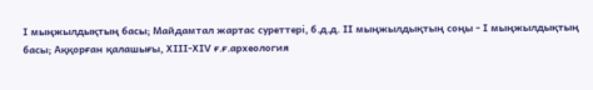І мыңжылдықтың басы; Майдамтал жартас суреттері, б.д.д. ІІ мыңжылдықтың соңы - І мыңжылдықтың басы; Аққорған қалашығы, ХІІІ-ХІV ғ.ғ.археология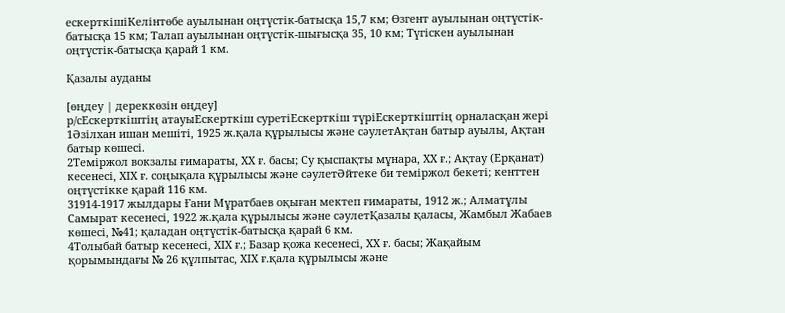ескерткішіКелінтөбе ауылынан оңтүстік-батысқа 15,7 км; Өзгент ауылынан оңтүстік-батысқа 15 км; Талап ауылынан оңтүстік-шығысқа 35, 10 км; Түгіскен ауылынан оңтүстік-батысқа қарай 1 км.

Қазалы ауданы

[өңдеу | дереккөзін өңдеу]
р/сЕскерткіштің атауыЕскерткіш суретіЕскерткіш түріЕскерткіштің орналасқан жері
1Әзілхан ишан мешіті, 1925 ж.қала құрылысы және сәулетАқтан батыр ауылы, Ақтан батыр көшесі.
2Теміржол вокзалы ғимараты, ХХ ғ. басы; Су қыспақты мұнара, ХХ ғ.; Ақтау (Ерқанат) кесенесі, ХІХ ғ. соңықала құрылысы және сәулетӘйтеке би теміржол бекеті; кенттен оңтүстікке қарай 116 км.
31914-1917 жылдары Ғани Мұратбаев оқыған мектеп ғимараты, 1912 ж.; Алматұлы Самырат кесенесі, 1922 ж.қала құрылысы және сәулетҚазалы қаласы, Жамбыл Жабаев көшесі, №41; қаладан оңтүстік-батысқа қарай 6 км.
4Толыбай батыр кесенесі, ХІХ ғ.; Базар қожа кесенесі, ХХ ғ. басы; Жақайым қорымындағы № 26 құлпытас, ХІХ ғ.қала құрылысы және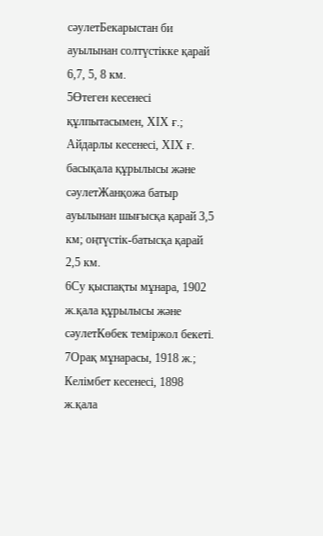сәулетБекарыстан би ауылынан солтүстікке қарай 6,7, 5, 8 км.
5Өтеген кесенесі құлпытасымен, ХІХ ғ.; Айдарлы кесенесі, ХІХ ғ. басықала құрылысы және сәулетЖанқожа батыр ауылынан шығысқа қарай 3,5 км; оңтүстік-батысқа қарай 2,5 км.
6Су қыспақты мұнара, 1902 ж.қала құрылысы және сәулетКөбек теміржол бекеті.
7Орақ мұнарасы, 1918 ж.; Келімбет кесенесі, 1898 ж.қала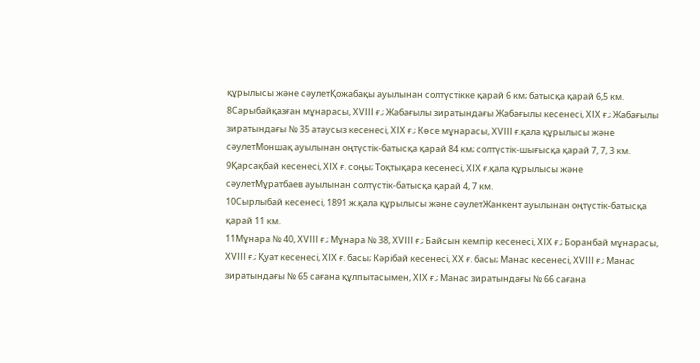құрылысы және сәулетҚожабақы ауылынан солтүстікке қарай 6 км; батысқа қарай 6,5 км.
8Сарыбайқазған мұнарасы, ХVІІІ ғ.; Жабағылы зиратындағы Жабағылы кесенесі, ХІХ ғ.; Жабағылы зиратындағы № 35 атаусыз кесенесі, ХІХ ғ.; Көсе мұнарасы, ХVІІІ ғ.қала құрылысы және сәулетМоншақ ауылынан оңтүстік-батысқа қарай 84 км; солтүстік-шығысқа қарай 7, 7, 3 км.
9Қарсақбай кесенесі, ХІХ ғ. соңы; Тоқтықара кесенесі, ХІХ ғ.қала құрылысы және сәулетМұратбаев ауылынан солтүстік-батысқа қарай 4, 7 км.
10Сырлыбай кесенесі, 1891 ж.қала құрылысы және сәулетЖанкент ауылынан оңтүстік-батысқа қарай 11 км.
11Мұнара № 40, ХVІІІ ғ.; Мұнара № 38, ХVІІІ ғ.; Байсын кемпір кесенесі, ХІХ ғ.; Боранбай мұнарасы, ХVІІІ ғ.; Қуат кесенесі, ХІХ ғ. басы; Кәрібай кесенесі, ХХ ғ. басы; Манас кесенесі, ХVІІІ ғ.; Манас зиратындағы № 65 сағана құлпытасымен, ХІХ ғ.; Манас зиратындағы № 66 сағана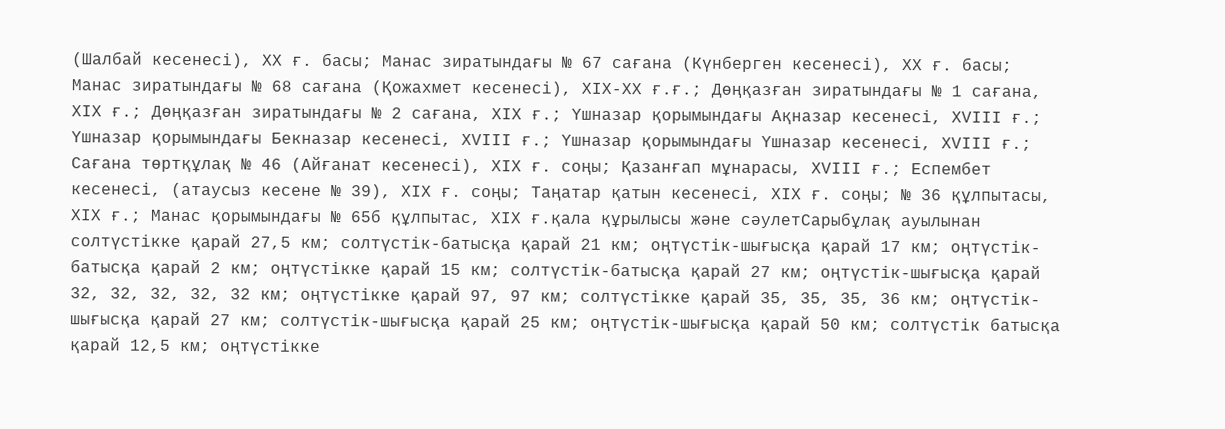(Шалбай кесенесі), ХХ ғ. басы; Манас зиратындағы № 67 сағана (Күнберген кесенесі), ХХ ғ. басы; Манас зиратындағы № 68 сағана (Қожахмет кесенесі), ХІХ-ХХ ғ.ғ.; Дөңқазған зиратындағы № 1 сағана, ХІХ ғ.; Дөңқазған зиратындағы № 2 сағана, ХІХ ғ.; Үшназар қорымындағы Ақназар кесенесі, ХVІІІ ғ.; Үшназар қорымындағы Бекназар кесенесі, ХVІІІ ғ.; Үшназар қорымындағы Үшназар кесенесі, ХVІІІ ғ.; Сағана төртқұлақ № 46 (Айғанат кесенесі), ХІХ ғ. соңы; Қазанғап мұнарасы, ХVІІІ ғ.; Еспембет кесенесі, (атаусыз кесене № 39), ХІХ ғ. соңы; Таңатар қатын кесенесі, ХІХ ғ. соңы; № 36 құлпытасы, ХІХ ғ.; Манас қорымындағы № 65б құлпытас, ХІХ ғ.қала құрылысы және сәулетСарыбұлақ ауылынан солтүстікке қарай 27,5 км; солтүстік-батысқа қарай 21 км; оңтүстік-шығысқа қарай 17 км; оңтүстік-батысқа қарай 2 км; оңтүстікке қарай 15 км; солтүстік-батысқа қарай 27 км; оңтүстік-шығысқа қарай 32, 32, 32, 32, 32 км; оңтүстікке қарай 97, 97 км; солтүстікке қарай 35, 35, 35, 36 км; оңтүстік-шығысқа қарай 27 км; солтүстік-шығысқа қарай 25 км; оңтүстік-шығысқа қарай 50 км; солтүстік батысқа қарай 12,5 км; оңтүстікке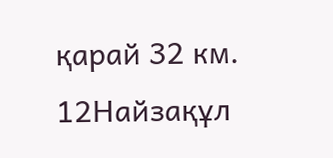қарай 32 км.
12Найзақұл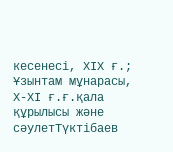кесенесі, ХІХ ғ.; Ұзынтам мұнарасы, Х-ХІ ғ.ғ.қала құрылысы және сәулетТүктібаев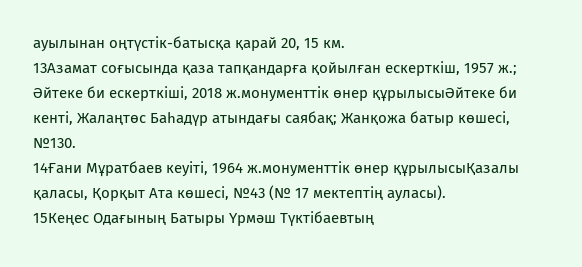ауылынан оңтүстік-батысқа қарай 20, 15 км.
13Азамат соғысында қаза тапқандарға қойылған ескерткіш, 1957 ж.; Әйтеке би ескерткіші, 2018 ж.монументтік өнер құрылысыӘйтеке би кенті, Жалаңтөс Баһадүр атындағы саябақ; Жанқожа батыр көшесі, №130.
14Ғани Мұратбаев кеуіті, 1964 ж.монументтік өнер құрылысыҚазалы қаласы, Қорқыт Ата көшесі, №43 (№ 17 мектептің ауласы).
15Кеңес Одағының Батыры Үрмәш Түктібаевтың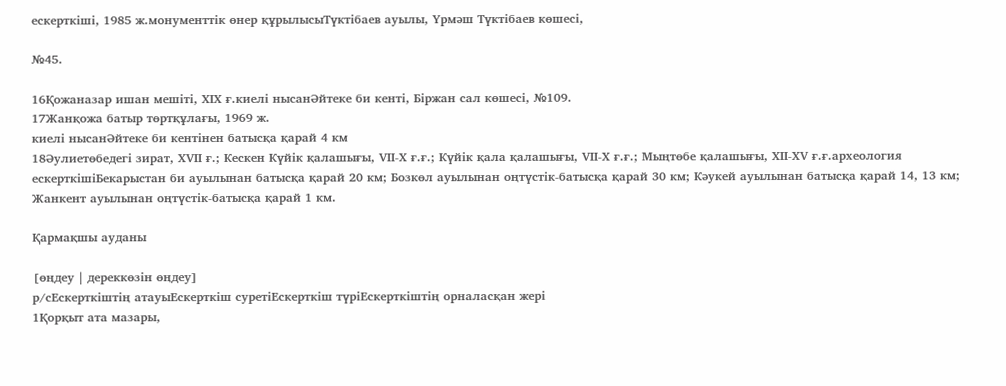ескерткіші, 1985 ж.монументтік өнер құрылысыТүктібаев ауылы, Үрмәш Түктібаев көшесі,

№45.

16Қожаназар ишан мешіті, ХІХ ғ.киелі нысанӘйтеке би кенті, Біржан сал көшесі, №109.
17Жанқожа батыр төртқұлағы, 1969 ж.
киелі нысанӘйтеке би кентінен батысқа қарай 4 км
18Әулиетөбедегі зират, ХVІІ ғ.; Кескен Күйік қалашығы, VІІ-Х ғ.ғ.; Күйік қала қалашығы, VІІ-Х ғ.ғ.; Мыңтөбе қалашығы, ХІІ-ХV ғ.ғ.археология ескерткішіБекарыстан би ауылынан батысқа қарай 20 км; Бозкөл ауылынан оңтүстік-батысқа қарай 30 км; Кәукей ауылынан батысқа қарай 14, 13 км; Жанкент ауылынан оңтүстік-батысқа қарай 1 км.

Қармақшы ауданы

[өңдеу | дереккөзін өңдеу]
р/сЕскерткіштің атауыЕскерткіш суретіЕскерткіш түріЕскерткіштің орналасқан жері
1Қорқыт ата мазары,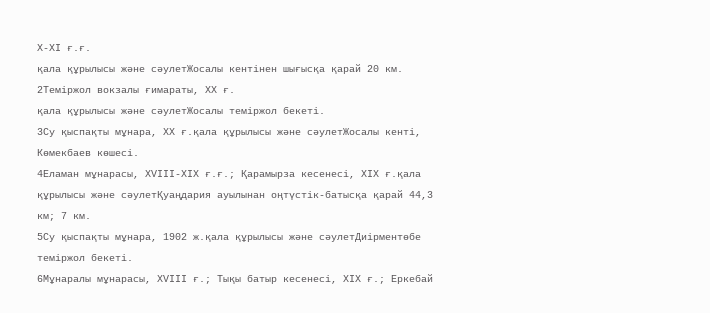Х-ХІ ғ.ғ.
қала құрылысы және сәулетЖосалы кентінен шығысқа қарай 20 км.
2Теміржол вокзалы ғимараты, ХХ ғ.
қала құрылысы және сәулетЖосалы теміржол бекеті.
3Су қыспақты мұнара, ХХ ғ.қала құрылысы және сәулетЖосалы кенті, Көмекбаев көшесі.
4Еламан мұнарасы, ХVІІІ-ХІХ ғ.ғ.; Қарамырза кесенесі, ХІХ ғ.қала құрылысы және сәулетҚуаңдария ауылынан оңтүстік-батысқа қарай 44,3 км; 7 км.
5Су қыспақты мұнара, 1902 ж.қала құрылысы және сәулетДиірментөбе теміржол бекеті.
6Мұнаралы мұнарасы, ХVІІІ ғ.; Тықы батыр кесенесі, ХІХ ғ.; Еркебай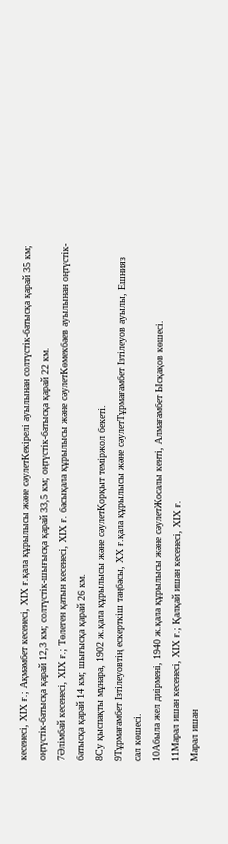кесенесі, ХІХ ғ.; Ақмәмбет кесенесі, ХІХ ғ.қала құрылысы және сәулетКекірелі ауылынан солтүстік-батысқа қарай 35 км; оңтүстік-батысқа қарай 12,3 км; солтүстік-шығысқа қарай 33,5 км; оңтүстік-батысқа қарай 22 км.
7Әлімбай кесенесі, ХІХ ғ.; Төлеген қатын кесенесі, ХІХ ғ. басықала құрылысы және сәулетКөмекбаев ауылынан оңтүстік-батысқа қарай 14 км; шығысқа қарай 26 км.
8Су қыспақты мұнара, 1902 ж.қала құрылысы және сәулетҚорқыт теміржол бекеті.
9Тұрмағамбет Ізтілеуовтің ескерткіш таңбасы, ХХ ғ.қала құрылысы және сәулетТұрмағамбет Ізтілеуов ауылы, Ешнияз сал көшесі.
10Абыла жел диірмені, 1940 ж.қала құрылысы және сәулетЖосалы кенті, Алмағамбет Ысқақов көшесі.
11Марал ишан кесенесі, ХІХ ғ.; Қалқай ишан кесенесі, ХІХ ғ.
Марал ишан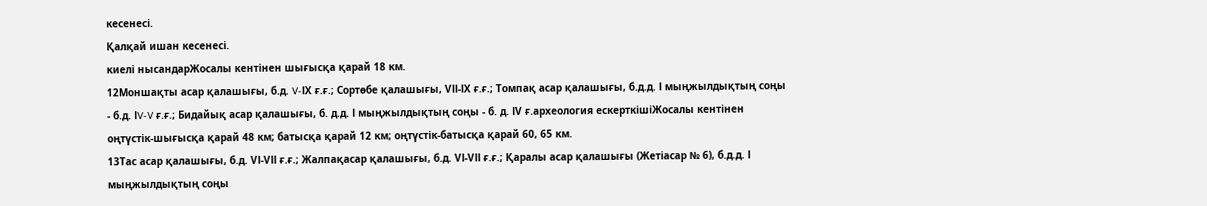кесенесі.
Қалқай ишан кесенесі.
киелі нысандарЖосалы кентінен шығысқа қарай 18 км.
12Моншақты асар қалашығы, б.д. V-ІХ ғ.ғ.; Сортөбе қалашығы, VІІ-ІХ ғ.ғ.; Томпақ асар қалашығы, б.д.д. І мыңжылдықтың соңы - б.д. ІV-V ғ.ғ.; Бидайық асар қалашығы, б. д.д. І мыңжылдықтың соңы - б. д. ІV ғ.археология ескерткішіЖосалы кентінен оңтүстік-шығысқа қарай 48 км; батысқа қарай 12 км; оңтүстік-батысқа қарай 60, 65 км.
13Тас асар қалашығы, б.д. VІ-VІІ ғ.ғ.; Жалпақасар қалашығы, б.д. VІ-VІІ ғ.ғ.; Қаралы асар қалашығы (Жетіасар № 6), б.д.д. І мыңжылдықтың соңы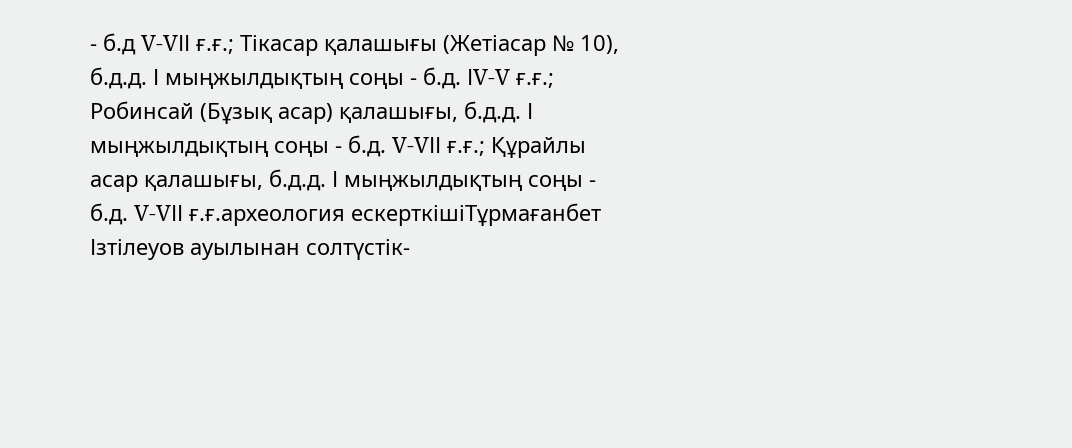- б.д V-VІІ ғ.ғ.; Тікасар қалашығы (Жетіасар № 10), б.д.д. І мыңжылдықтың соңы - б.д. ІV-V ғ.ғ.; Робинсай (Бұзық асар) қалашығы, б.д.д. І мыңжылдықтың соңы - б.д. V-VІІ ғ.ғ.; Құрайлы асар қалашығы, б.д.д. І мыңжылдықтың соңы - б.д. V-VІІ ғ.ғ.археология ескерткішіТұрмағанбет Ізтілеуов ауылынан солтүстік-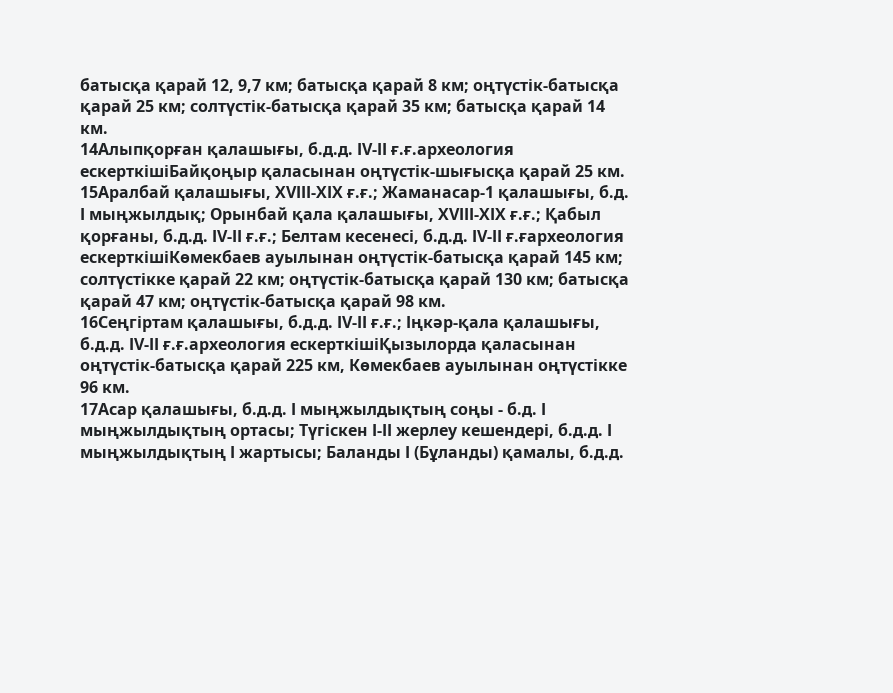батысқа қарай 12, 9,7 км; батысқа қарай 8 км; оңтүстік-батысқа қарай 25 км; солтүстік-батысқа қарай 35 км; батысқа қарай 14 км.
14Алыпқорған қалашығы, б.д.д. ІV-ІІ ғ.ғ.археология ескерткішіБайқоңыр қаласынан оңтүстік-шығысқа қарай 25 км.
15Аралбай қалашығы, ХVІІІ-ХІХ ғ.ғ.; Жаманасар-1 қалашығы, б.д. І мыңжылдық; Орынбай қала қалашығы, ХVІІІ-ХІХ ғ.ғ.; Қабыл қорғаны, б.д.д. ІV-ІІ ғ.ғ.; Белтам кесенесі, б.д.д. ІV-ІІ ғ.ғархеология ескерткішіКөмекбаев ауылынан оңтүстік-батысқа қарай 145 км; солтүстікке қарай 22 км; оңтүстік-батысқа қарай 130 км; батысқа қарай 47 км; оңтүстік-батысқа қарай 98 км.
16Сеңгіртам қалашығы, б.д.д. ІV-ІІ ғ.ғ.; Іңкәр-қала қалашығы, б.д.д. ІV-ІІ ғ.ғ.археология ескерткішіҚызылорда қаласынан оңтүстік-батысқа қарай 225 км, Көмекбаев ауылынан оңтүстікке 96 км.
17Асар қалашығы, б.д.д. І мыңжылдықтың соңы - б.д. І мыңжылдықтың ортасы; Түгіскен І-ІІ жерлеу кешендері, б.д.д. І мыңжылдықтың І жартысы; Баланды І (Бұланды) қамалы, б.д.д.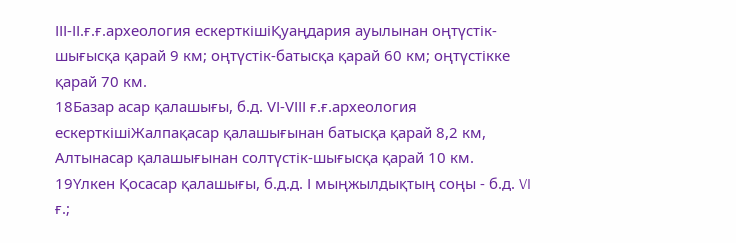ІІІ-ІІ.ғ.ғ.археология ескерткішіҚуаңдария ауылынан оңтүстік-шығысқа қарай 9 км; оңтүстік-батысқа қарай 60 км; оңтүстікке қарай 70 км.
18Базар асар қалашығы, б.д. VІ-VІІІ ғ.ғ.археология ескерткішіЖалпақасар қалашығынан батысқа қарай 8,2 км, Алтынасар қалашығынан солтүстік-шығысқа қарай 10 км.
19Үлкен Қосасар қалашығы, б.д.д. І мыңжылдықтың соңы - б.д. VI ғ.;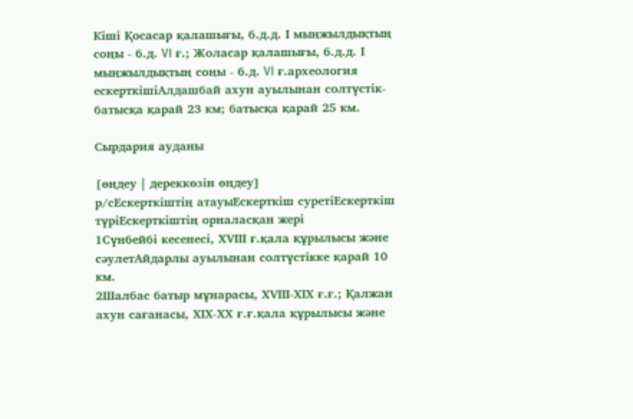Кіші Қосасар қалашығы, б.д.д. І мыңжылдықтың соңы - б.д. VI ғ.; Жоласар қалашығы, б.д.д. І мыңжылдықтың соңы - б.д. VI ғ.археология ескерткішіАлдашбай ахун ауылынан солтүстік-батысқа қарай 23 км; батысқа қарай 25 км.

Сырдария ауданы

[өңдеу | дереккөзін өңдеу]
р/сЕскерткіштің атауыЕскерткіш суретіЕскерткіш түріЕскерткіштің орналасқан жері
1Сүнбейбі кесенесі, ХVІІІ ғ.қала құрылысы және сәулетАйдарлы ауылынан солтүстікке қарай 10 км.
2Шалбас батыр мұнарасы, ХVІІІ-ХІХ ғ.ғ.; Қалжан ахун сағанасы, ХІХ-ХХ ғ.ғ.қала құрылысы және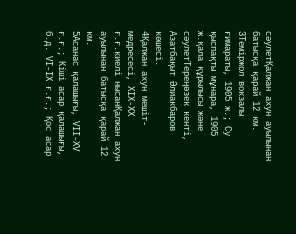сәулетҚалжан ахун ауылынан батысқа қарай 12 км.
3Теміржол вокзалы ғимараты, 1905 ж.; Су қыспақты мұнара, 1905 ж.қала құрылысы және сәулетТереңөзек кенті, Азатбақыт Әлиакбаров көшесі.
4Қалжан ахун мешіт-медресесі, ХІХ-ХХ ғ.ғ.киелі нысанҚалжан ахун ауылынан батысқа қарай 12 км.
5Асанас қалашығы, VІІ-ХV ғ.ғ.; Кіші асар қалашығы, б.д. VІ-ІХ ғ.ғ.; Қос асар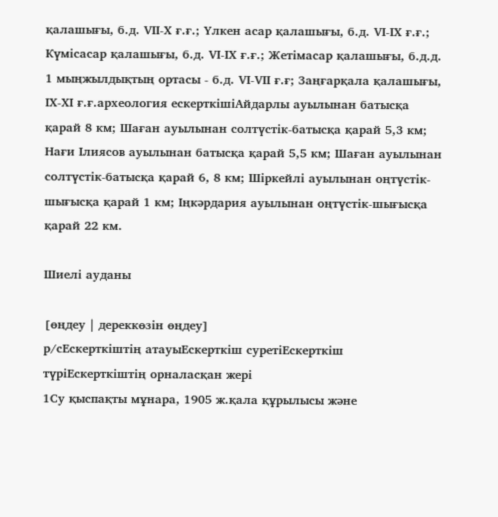қалашығы, б.д. VІІ-Х ғ.ғ.; Үлкен асар қалашығы, б.д. VІ-ІХ ғ.ғ.; Күмісасар қалашығы, б.д. VІ-ІХ ғ.ғ.; Жетімасар қалашығы, б.д.д. 1 мыңжылдықтың ортасы - б.д. VІ-VІІ ғ.ғ; Заңғарқала қалашығы, ІХ-ХІ ғ.ғ.археология ескерткішіАйдарлы ауылынан батысқа қарай 8 км; Шаған ауылынан солтүстік-батысқа қарай 5,3 км; Нағи Ілиясов ауылынан батысқа қарай 5,5 км; Шаған ауылынан солтүстік-батысқа қарай 6, 8 км; Шіркейлі ауылынан оңтүстік-шығысқа қарай 1 км; Іңкәрдария ауылынан оңтүстік-шығысқа қарай 22 км.

Шиелі ауданы

[өңдеу | дереккөзін өңдеу]
р/сЕскерткіштің атауыЕскерткіш суретіЕскерткіш түріЕскерткіштің орналасқан жері
1Су қыспақты мұнара, 1905 ж.қала құрылысы және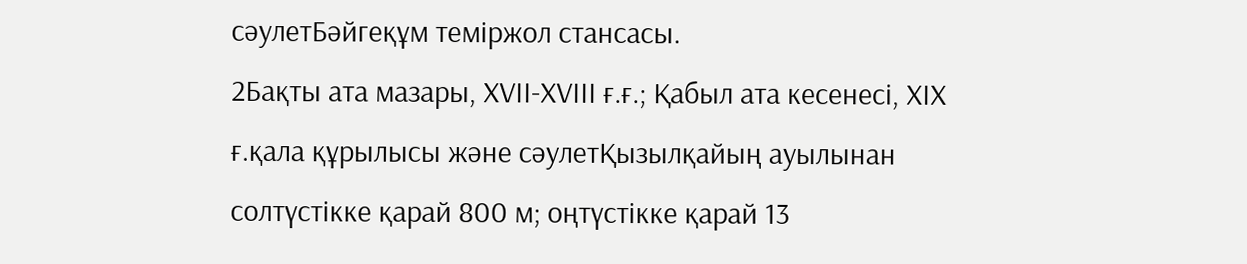сәулетБәйгеқұм теміржол стансасы.
2Бақты ата мазары, ХVІІ-ХVІІІ ғ.ғ.; Қабыл ата кесенесі, ХІХ ғ.қала құрылысы және сәулетҚызылқайың ауылынан солтүстікке қарай 800 м; оңтүстікке қарай 13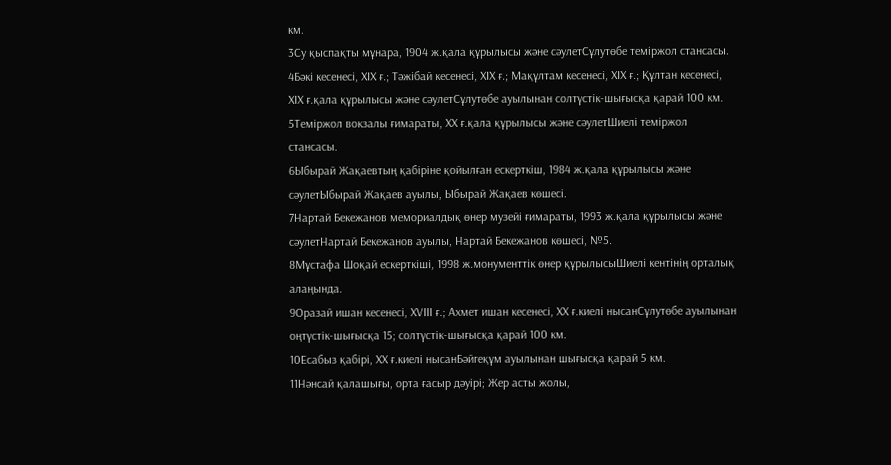км.
3Су қыспақты мұнара, 1904 ж.қала құрылысы және сәулетСұлутөбе теміржол стансасы.
4Бәкі кесенесі, ХІХ ғ.; Тәжібай кесенесі, ХІХ ғ.; Мақұлтам кесенесі, ХІХ ғ.; Құлтан кесенесі, ХІХ ғ.қала құрылысы және сәулетСұлутөбе ауылынан солтүстік-шығысқа қарай 100 км.
5Теміржол вокзалы ғимараты, ХХ ғ.қала құрылысы және сәулетШиелі теміржол стансасы.
6Ыбырай Жақаевтың қабіріне қойылған ескерткіш, 1984 ж.қала құрылысы және сәулетЫбырай Жақаев ауылы, Ыбырай Жақаев көшесі.
7Нартай Бекежанов мемориалдық өнер музейі ғимараты, 1993 ж.қала құрылысы және сәулетНартай Бекежанов ауылы, Нартай Бекежанов көшесі, №5.
8Мұстафа Шоқай ескерткіші, 1998 ж.монументтік өнер құрылысыШиелі кентінің орталық алаңында.
9Оразай ишан кесенесі, ХVІІІ ғ.; Ахмет ишан кесенесі, ХХ ғ.киелі нысанСұлутөбе ауылынан оңтүстік-шығысқа 15; солтүстік-шығысқа қарай 100 км.
10Есабыз қабірі, ХХ ғ.киелі нысанБәйгеқұм ауылынан шығысқа қарай 5 км.
11Нәнсай қалашығы, орта ғасыр дәуірі; Жер асты жолы,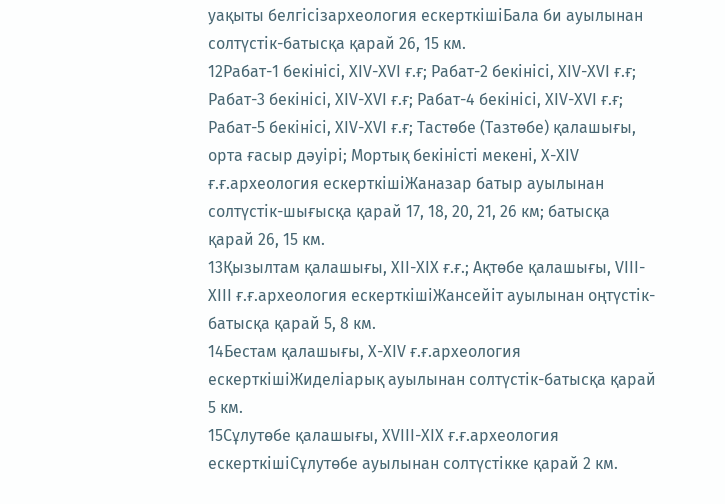уақыты белгісізархеология ескерткішіБала би ауылынан солтүстік-батысқа қарай 26, 15 км.
12Рабат-1 бекінісі, ХІV-ХVІ ғ.ғ; Рабат-2 бекінісі, ХІV-ХVІ ғ.ғ; Рабат-3 бекінісі, ХІV-ХVІ ғ.ғ; Рабат-4 бекінісі, ХІV-ХVІ ғ.ғ; Рабат-5 бекінісі, ХІV-ХVІ ғ.ғ; Тастөбе (Тазтөбе) қалашығы, орта ғасыр дәуірі; Мортық бекіністі мекені, Х-ХІV ғ.ғ.археология ескерткішіЖаназар батыр ауылынан солтүстік-шығысқа қарай 17, 18, 20, 21, 26 км; батысқа қарай 26, 15 км.
13Қызылтам қалашығы, ХІІ-ХІХ ғ.ғ.; Ақтөбе қалашығы, VІІІ-ХІІІ ғ.ғ.археология ескерткішіЖансейіт ауылынан оңтүстік-батысқа қарай 5, 8 км.
14Бестам қалашығы, Х-ХІV ғ.ғ.археология ескерткішіЖиделіарық ауылынан солтүстік-батысқа қарай 5 км.
15Сұлутөбе қалашығы, ХVІІІ-ХІХ ғ.ғ.археология ескерткішіСұлутөбе ауылынан солтүстікке қарай 2 км.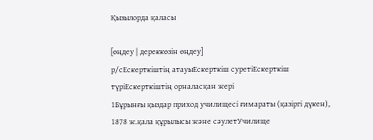Қызылорда қаласы

[өңдеу | дереккөзін өңдеу]
р/сЕскерткіштің атауыЕскерткіш суретіЕскерткіш түріЕскерткіштің орналасқан жері
1Бұрынғы қыздар приход училищесі ғимараты (қазіргі дүкен), 1878 ж.қала құрылысы және сәулетУчилище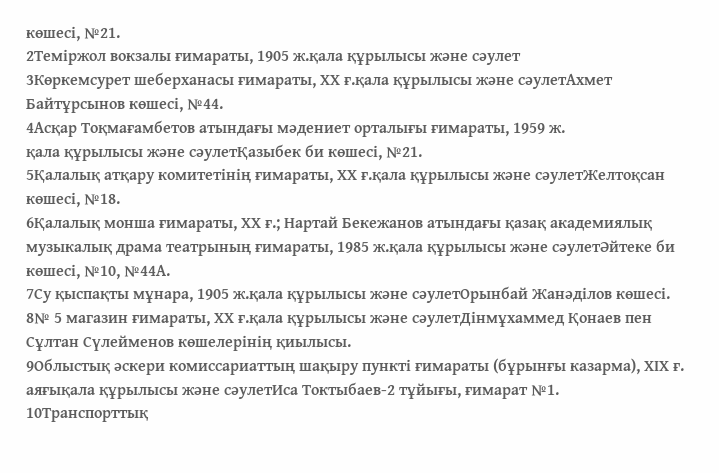көшесі, №21.
2Теміржол вокзалы ғимараты, 1905 ж.қала құрылысы және сәулет
3Көркемсурет шеберханасы ғимараты, ХХ ғ.қала құрылысы және сәулетАхмет Байтұрсынов көшесі, №44.
4Асқар Тоқмағамбетов атындағы мәдениет орталығы ғимараты, 1959 ж.
қала құрылысы және сәулетҚазыбек би көшесі, №21.
5Қалалық атқару комитетінің ғимараты, ХХ ғ.қала құрылысы және сәулетЖелтоқсан көшесі, №18.
6Қалалық монша ғимараты, ХХ ғ.; Нартай Бекежанов атындағы қазақ академиялық музыкалық драма театрының ғимараты, 1985 ж.қала құрылысы және сәулетӘйтеке би көшесі, №10, №44А.
7Су қыспақты мұнара, 1905 ж.қала құрылысы және сәулетОрынбай Жанәділов көшесі.
8№ 5 магазин ғимараты, ХХ ғ.қала құрылысы және сәулетДінмұхаммед Қонаев пен Сұлтан Сүлейменов көшелерінің қиылысы.
9Облыстық әскери комиссариаттың шақыру пункті ғимараты (бұрынғы казарма), ХІХ ғ. аяғықала құрылысы және сәулетИса Токтыбаев-2 тұйығы, ғимарат №1.
10Транспорттық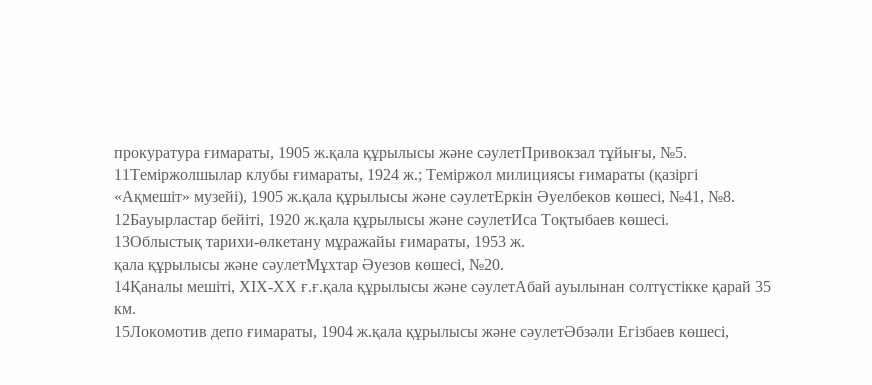прокуратура ғимараты, 1905 ж.қала құрылысы және сәулетПривокзал тұйығы, №5.
11Теміржолшылар клубы ғимараты, 1924 ж.; Теміржол милициясы ғимараты (қазіргі «Ақмешіт» музейі), 1905 ж.қала құрылысы және сәулетЕркін Әуелбеков көшесі, №41, №8.
12Бауырластар бейіті, 1920 ж.қала құрылысы және сәулетИса Тоқтыбаев көшесі.
13Облыстық тарихи-өлкетану мұражайы ғимараты, 1953 ж.
қала құрылысы және сәулетМұхтар Әуезов көшесі, №20.
14Қаналы мешіті, ХІХ-ХХ ғ.ғ.қала құрылысы және сәулетАбай ауылынан солтүстікке қарай 35 км.
15Локомотив депо ғимараты, 1904 ж.қала құрылысы және сәулетӘбзәли Егізбаев көшесі,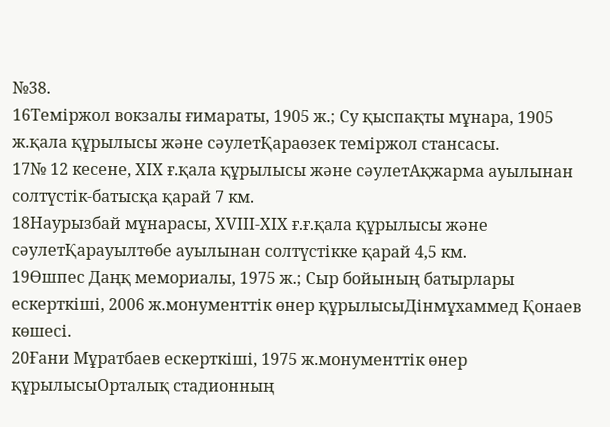№38.
16Теміржол вокзалы ғимараты, 1905 ж.; Су қыспақты мұнара, 1905 ж.қала құрылысы және сәулетҚараөзек теміржол стансасы.
17№ 12 кесене, ХІХ ғ.қала құрылысы және сәулетАқжарма ауылынан солтүстік-батысқа қарай 7 км.
18Наурызбай мұнарасы, ХVІІІ-ХІХ ғ.ғ.қала құрылысы және сәулетҚарауылтөбе ауылынан солтүстікке қарай 4,5 км.
19Өшпес Даңқ мемориалы, 1975 ж.; Сыр бойының батырлары ескерткіші, 2006 ж.монументтік өнер құрылысыДінмұхаммед Қонаев көшесі.
20Ғани Мұратбаев ескерткіші, 1975 ж.монументтік өнер құрылысыОрталық стадионның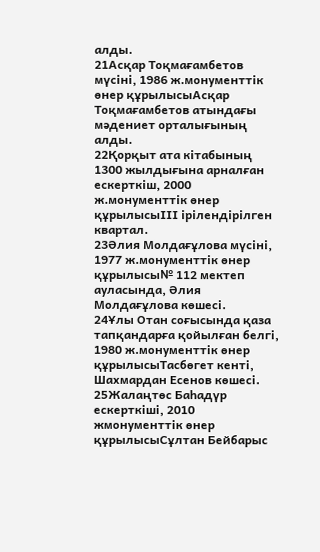алды.
21Асқар Тоқмағамбетов мүсіні, 1986 ж.монументтік өнер құрылысыАсқар Тоқмағамбетов атындағы мәдениет орталығының алды.
22Қорқыт ата кітабының 1300 жылдығына арналған ескерткіш, 2000 ж.монументтік өнер құрылысыІІІ ірілендірілген квартал.
23Әлия Молдағұлова мүсіні, 1977 ж.монументтік өнер құрылысы№ 112 мектеп ауласында, Әлия Молдағұлова көшесі.
24Ұлы Отан соғысында қаза тапқандарға қойылған белгі, 1980 ж.монументтік өнер құрылысыТасбөгет кенті, Шахмардан Есенов көшесі.
25Жалаңтөс Баһадүр ескерткіші, 2010 жмонументтік өнер құрылысыСұлтан Бейбарыс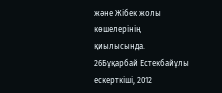және Жібек жолы көшелерінің қиылысында.
26Бұқарбай Естекбайұлы ескерткіші, 2012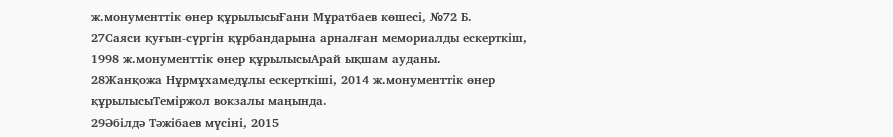ж.монументтік өнер құрылысыҒани Мұратбаев көшесі, №72 Б.
27Саяси қуғын-сүргін құрбандарына арналған мемориалды ескерткіш, 1998 ж.монументтік өнер құрылысыАрай ықшам ауданы.
28Жанқожа Нұрмұхамедұлы ескерткіші, 2014 ж.монументтік өнер құрылысыТеміржол вокзалы маңында.
29Әбілдә Тәжібаев мүсіні, 2015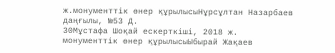ж.монументтік өнер құрылысыНұрсұлтан Назарбаев даңғылы, №53 Д.
30Мұстафа Шоқай ескерткіші, 2018 ж.
монументтік өнер құрылысыЫбырай Жақаев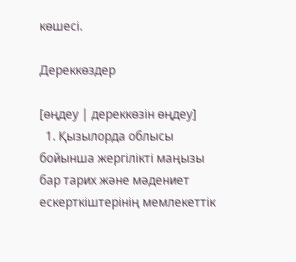көшесі.

Дереккөздер

[өңдеу | дереккөзін өңдеу]
  1. Қызылорда облысы бойынша жергілікті маңызы бар тарих және мәдениет ескерткіштерінің мемлекеттік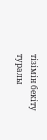тізімін бекіту туралы